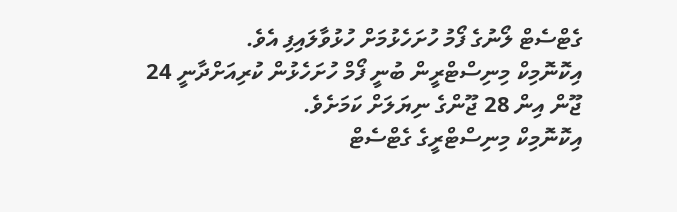ގެޓްސެޓް ލޯނުގެ ފޯމު ހުށަހެޅުމަށް ހުޅުވާލައިފި އެވެ.
އިކޮނޮމިކް މިނިސްޓްރީން ބުނީ ފޯމް ހުށަހެޅުން ކުރިއަށްދާނީ 24 ޖޫން އިން 28 ޖޫންގެ ނިޔަލަށް ކަމަށެވެ.
އިކޮނޮމިކް މިނިސްޓްރީގެ ގެޓްސެޓް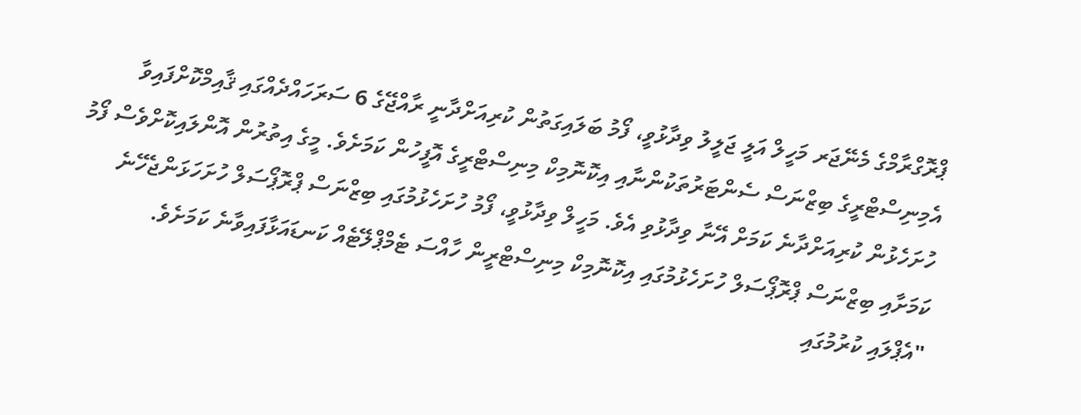ޕްރޮގްރާމްގެ މެނޭޖަރ މަހީލް އަލީ ޖަލީލު ވިދާޅުވީ، ފޯމު ބަލައިގަތުން ކުރިއަށްދާނީ ރާއްޖޭގެ 6 ސަރަހައްދެއްގައި ޤާއިމްކޮށްފައިވާ އެމިނިސްޓްރީގެ ބިޒްނަސް ސެންޓަރުތަކުންނާއި އިކޮނޮމިކް މިނިސްޓްރީގެ އޮފީހުން ކަމަށެވެ. މީގެ އިތުރުން އޮންލައިކޮށްވެސް ފޯމު ހުށަހެޅުން ކުރިއަށްދާނެ ކަމަށް އޭނާ ވިދާޅުވި އެވެ. މަހީލް ވިދާޅުވީ، ފޯމު ހުށަހެޅުމުގައި ބިޒްނަސް ޕްރޮޕޯސަލް ހުށަހަޅަންޖެހޭނެ ކަމަށާއި ބިޒްނަސް ޕްރޮޕޯސަލް ހުށަހެޅުމުގައި އިކޮނޮމިކް މިނިސްޓްރީން ހާއްސަ ޓެމްޕްލޭޓެއް ކަނޑައަޅާފައިވާނެ ކަމަށެވެ.
"އެޕްލައި ކުރުމުގައި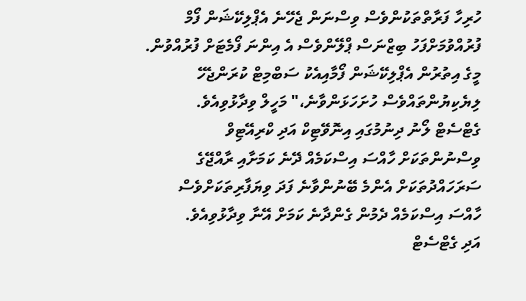ހުރިހާ ފަރާތްތަކުންވެސް ވިސްނަން ޖެހޭނެ އެޕްލިކޭޝަން ފޯމް ފުރުއްވުމަށްފަހު ބިޒްނަސް ޕްލޭންވެސް އެ އިންނަ ފޯމެޓަށް ފުރުއްވުން. މީގެ އިތުރުން އެޕްލިކޭޝަން ފޯމާއިއެކު ސަބްމިޓް ކުރަންޖެހޭ ލިޔެކިޔުންތައްވެސް ހުށަހަޅަންވާނެ،" މަހީލް ވިދާޅުވިއެވެ.
ގެޓްސެޓް ލޯނު ދިނުމުގައި އިނޮވޭޓިކް އަދި ކްރިއޭޓިވް ވިސްނުންތަކަށް ހާއްސަ އިސްކަމެއް ދޭނެ ކަމަށާއި ރާއްޖޭގެ ސަރަހައްދުތަކަށް އެންމެ ބޭނުންވާނެ ފަދަ ވިޔަފާރިތަކަށްވެސް ހާއްސަ އިސްކަމެއް ދެމުން ގެންދާނެ ކަމަށް އޭނާ ވިދާޅުވިއެވެ.
އަދި ގެޓްސެޓް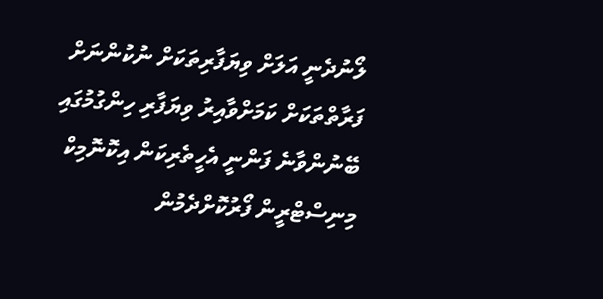ލޯނުދެނީ އަލަށް ވިޔަފާރިތަކަށް ނުކުންނަށް ފަރާތްތަކަށް ކަމަށްވާއިރު ވިޔަފާރި ހިންގުމުގައި ބޭނުންވާނެ ފަންނީ އެހީތެރިކަން އިކޮނޮމިކް މިނިސްޓްރީން ފޯރުކޮށްދެމުން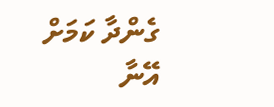ގެންދާ ކަމަށް އޭނާ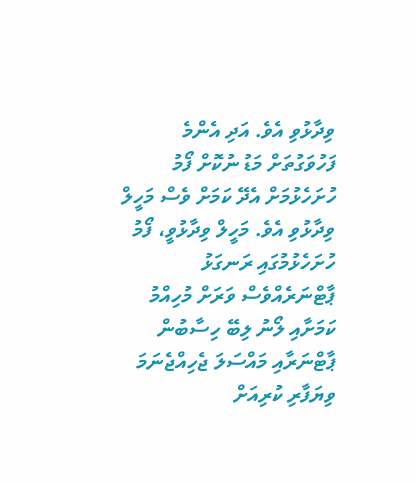ވިދާޅުވި އެވެ. އަދި އެންމެ ފަހުވަގުތަށް މަޑު ނުކޮށް ފޯމު ހުށަހެޅުމަށް އެދޭ ކަމަށް ވެސް މަހީލް ވިދާޅުވި އެވެ. މަހީލް ވިދާޅުވީ، ފޯމު ހުށަހެޅުމުގައި ރަނގަޅު ޕާޓްނަރެއްވެސް ވަރަށް މުހިއްމު ކަމަށާއި ލޯނު ލިބޭ ހިސާބުން ޕާޓްނަރާއި މައްސަލަ ޖެހިއްޖެނަމަ ވިޔަފާރި ކުރިއަށް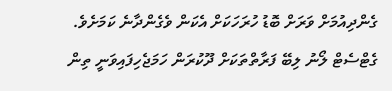ގެންދިއުމަށް ވަރަށް ބޮޑު ހުރަހަކަށް އެކަން ވެގެންދާނެ ކަމަށެވެ.
ގެޓްސެޓް ލޯނު ލިބޭ ފަރާތްތަކަށް ދޫކުރަން ހަމަޖެހިފައިވަނީ ތިން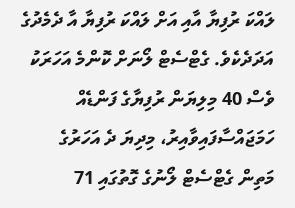ލައްކަ ރުފިޔާ އާއި އަށް ލައްކަ ރުފިޔާ އާ ދެމެދުގެ އަދަދެކެވެ. ގެޓްސެޓް ލޯނަށް ކޮންމެ އަހަރަކު ވެސް 40 މިލިޔަން ރުފިޔާގެ ފަންޑެއް ހަމަޖައްސާފައިވާއިރު، މިދިޔަ ދެ އަހަރުގެ މަތިން ގެޓްސެޓް ލޯނުގެ ގޮތުގައި 71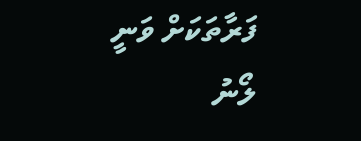ފަރާތަކަށް ވަނީ ލޯނު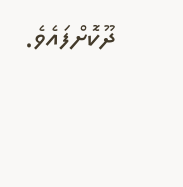ދޫކޮށްފައެވެ.